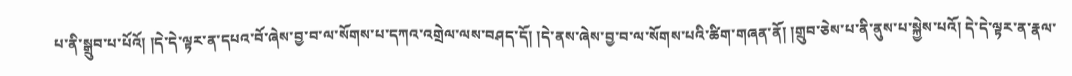པ་ནི་སྒྲུབ་པ་པོའོ། །དེ་དེ་ལྟར་ན་དཔའ་བོ་ཞེས་བྱ་བ་ལ་སོགས་པ་དཀའ་འགྲེལ་ལས་བཤད་དོ། །དེ་ནས་ཞེས་བྱ་བ་ལ་སོགས་པའི་ཚིག་གཞན་ནོ། །གྲུབ་ཅེས་པ་ནི་ནུས་པ་སྐྱེས་པའོ། དེ་དེ་ལྟར་ན་རྣལ་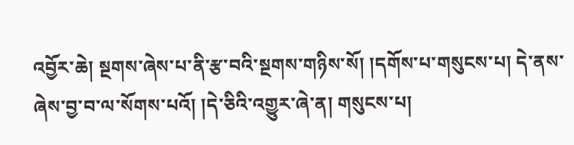འབྱོར་ཆེ། སྔགས་ཞེས་པ་ནི་རྩ་བའི་སྔགས་གཉིས་སོ། །དགོས་པ་གསུངས་པ། དེ་ནས་ཞེས་བྱ་བ་ལ་སོགས་པའོ། །དེ་ཅིའི་འགྱུར་ཞེ་ན། གསུངས་པ།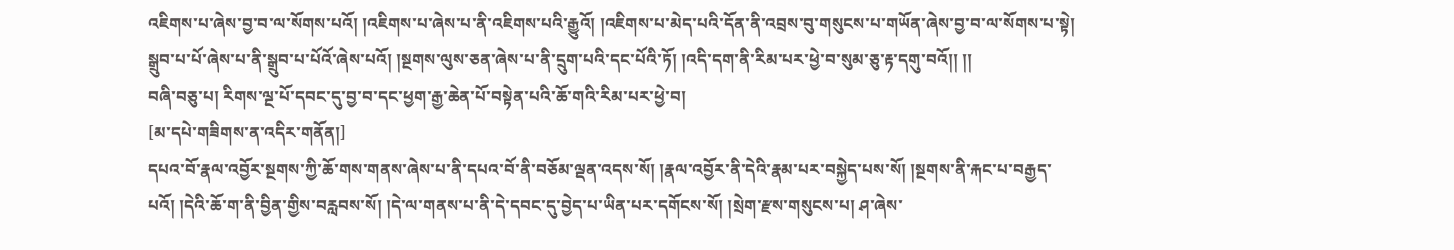འཇིགས་པ་ཞེས་བྱ་བ་ལ་སོགས་པའོ། །འཇིགས་པ་ཞེས་པ་ནི་འཇིགས་པའི་རྒྱུའོ། །འཇིགས་པ་མེད་པའི་དོན་ནི་འབྲས་བུ་གསུངས་པ་གཡོན་ཞེས་བྱ་བ་ལ་སོགས་པ་སྟེ། སྒྲུབ་པ་པོ་ཞེས་པ་ནི་སྒྲུབ་པ་པོའོ་ཞེས་པའོ། །སྔགས་ལུས་ཅན་ཞེས་པ་ནི་དྲུག་པའི་དང་པོའི་ཏོ། །འདི་དག་ནི་རིམ་པར་ཕྱེ་བ་སུམ་ཅུ་རྟ་དགུ་བའོ།། །།
བཞི་བཅུ་པ། རིགས་ལྔ་པོ་དབང་དུ་བྱ་བ་དང་ཕྱག་རྒྱ་ཆེན་པོ་བསྟེན་པའི་ཆོ་གའི་རིམ་པར་ཕྱེ་བ།
[མ་དཔེ་གཟིགས་ན་འདིར་གནོན།]
དཔའ་བོ་རྣལ་འབྱོར་སྔགས་ཀྱི་ཆོ་གས་གནས་ཞེས་པ་ནི་དཔའ་བོ་ནི་བཅོམ་ལྡན་འདས་སོ། །རྣལ་འབྱོར་ནི་དེའི་རྣམ་པར་བསྐྱེད་པས་སོ། །སྔགས་ནི་རྐང་པ་བརྒྱད་པའོ། །དེའི་ཆོ་ག་ནི་བྱིན་གྱིས་བརླབས་སོ། །དེ་ལ་གནས་པ་ནི་དེ་དབང་དུ་བྱེད་པ་ཡིན་པར་དགོངས་སོ། །སྲེག་རྫས་གསུངས་པ། ཤ་ཞེས་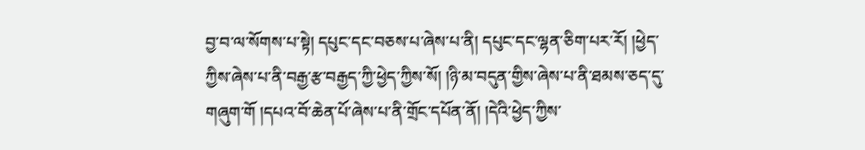བྱ་བ་ལ་སོགས་པ་སྟེ། དཔུང་དང་བཅས་པ་ཞེས་པ་ནི། དཔུང་དང་ལྷན་ཅིག་པར་རོ། །ཕྱེད་ཀྱིས་ཞེས་པ་ནི་བརྒྱ་རྩ་བརྒྱད་ཀྱི་ཕྱེད་ཀྱིས་སོ། །ཉི་མ་བདུན་གྱིས་ཞེས་པ་ནི་ཐམས་ཅད་དུ་གཞུག་གོ །དཔའ་བོ་ཆེན་པོ་ཞེས་པ་ནི་གྲོང་དཔོན་ནོ། །དེའི་ཕྱེད་ཀྱིས་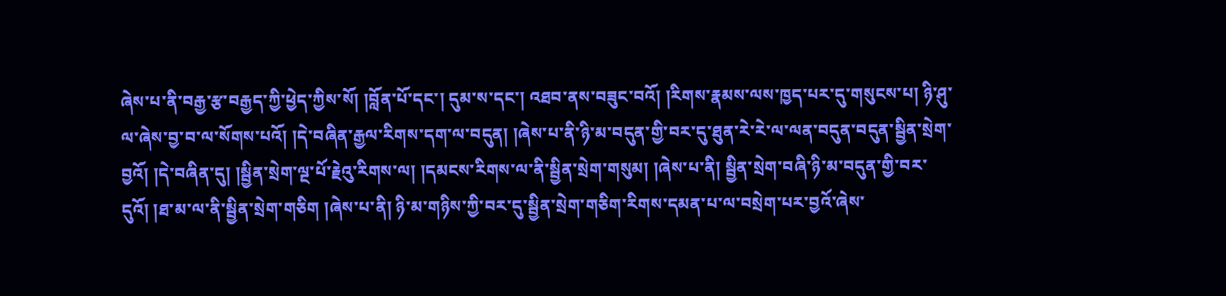ཞེས་པ་ནི་བརྒྱ་རྩ་བརྒྱད་ཀྱི་ཕྱེད་ཀྱིས་སོ། །བློན་པོ་དང་། དུམ་ས་དང་། འཐབ་ནས་བཟུང་བའོ། །རིགས་རྣམས་ལས་ཁྱད་པར་དུ་གསུངས་པ། ཉི་ཤུ་ལ་ཞེས་བྱ་བ་ལ་སོགས་པའོ། །དེ་བཞིན་རྒྱལ་རིགས་དག་ལ་བདུན། །ཞེས་པ་ནི་ཉི་མ་བདུན་གྱི་བར་དུ་ཐུན་རེ་རེ་ལ་ལན་བདུན་བདུན་སྦྱིན་སྲེག་བྱའོ། །དེ་བཞིན་དུ། །སྦྱིན་སྲེག་ལྔ་པོ་རྗེའུ་རིགས་ལ། །དམངས་རིགས་ལ་ནི་སྦྱིན་སྲེག་གསུམ། །ཞེས་པ་ནི། སྦྱིན་སྲེག་བཞི་ཉི་མ་བདུན་གྱི་བར་དུའོ། །ཐ་མ་ལ་ནི་སྦྱིན་སྲེག་གཅིག །ཞེས་པ་ནི། ཉི་མ་གཉིས་ཀྱི་བར་དུ་སྦྱིན་སྲེག་གཅིག་རིགས་དམན་པ་ལ་བསྲེག་པར་བྱའོ་ཞེས་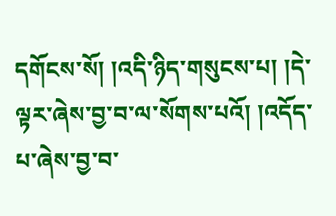དགོངས་སོ། །འདི་ཉིད་གསུངས་པ། །དེ་ལྟར་ཞེས་བྱ་བ་ལ་སོགས་པའོ། །འདོད་པ་ཞེས་བྱ་བ་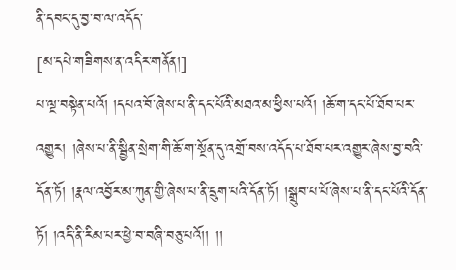ནི་དབང་དུ་བྱ་བ་ལ་འདོད་
[མ་དཔེ་གཟིགས་ན་འདིར་གནོན།]
པ་ལྔ་བསྟེན་པའོ། །དཔའ་བོ་ཞེས་པ་ནི་དང་པོའི་མཐའ་མ་ཕྱིས་པའོ། །ཆོ་ག་དང་པོ་ཐོབ་པར་འགྱུར། །ཞེས་པ་ནི་སྦྱིན་སྲེག་གི་ཆོ་ག་སྔོན་དུ་འགྲོ་བས་འདོད་པ་ཐོབ་པར་འགྱུར་ཞེས་བྱ་བའི་དོན་ཏོ། །རྣལ་འབྱོར་མ་ཀུན་གྱི་ཞེས་པ་ནི་དྲུག་པའི་དོན་ཏོ། །སྒྲུབ་པ་པོ་ཞེས་པ་ནི་དང་པོའི་དོན་ཏོ། །འདི་ནི་རིམ་པར་ཕྱེ་བ་བཞི་བཅུ་པའོ།། །།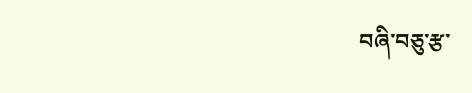བཞི་བཅུ་རྩ་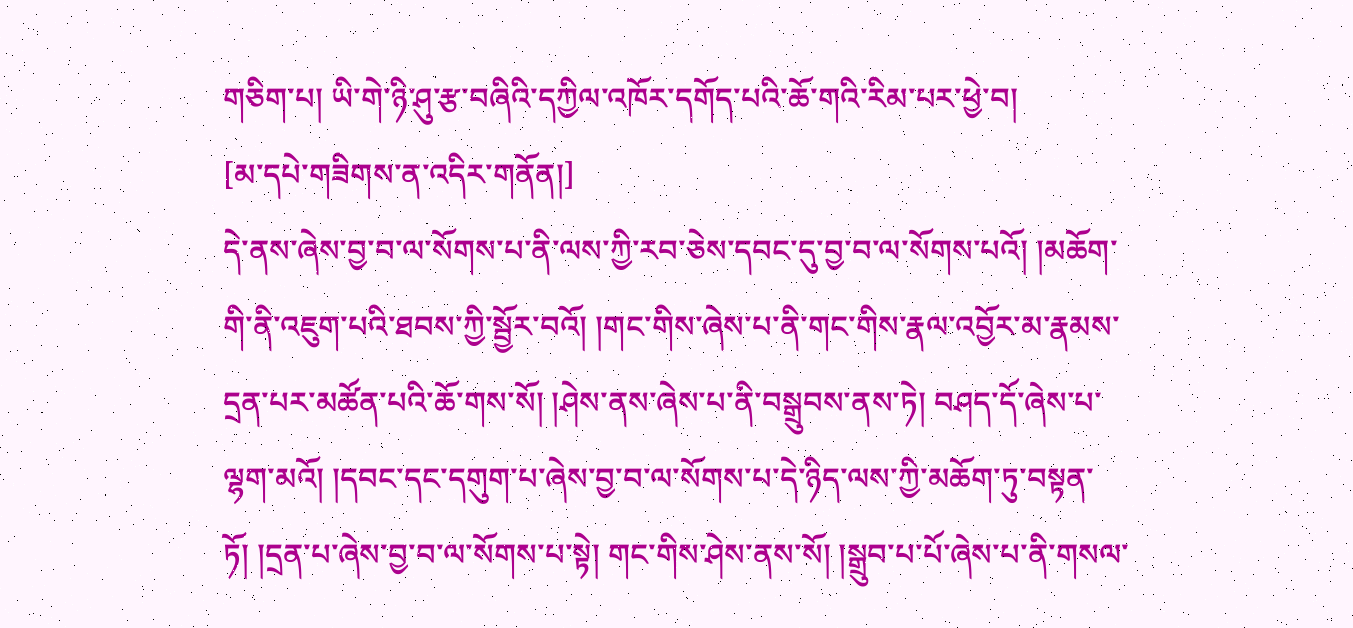གཅིག་པ། ཡི་གེ་ཉི་ཤུ་རྩ་བཞིའི་དཀྱིལ་འཁོར་དགོད་པའི་ཆོ་གའི་རིམ་པར་ཕྱེ་བ།
[མ་དཔེ་གཟིགས་ན་འདིར་གནོན།]
དེ་ནས་ཞེས་བྱ་བ་ལ་སོགས་པ་ནི་ལས་ཀྱི་རབ་ཅེས་དབང་དུ་བྱ་བ་ལ་སོགས་པའོ། །མཆོག་གི་ནི་འཇུག་པའི་ཐབས་ཀྱི་སྦྱོར་བའོ། །གང་གིས་ཞེས་པ་ནི་གང་གིས་རྣལ་འབྱོར་མ་རྣམས་དྲན་པར་མཚོན་པའི་ཆོ་གས་སོ། །ཤེས་ནས་ཞེས་པ་ནི་བསྒྲུབས་ནས་ཏེ། བཤད་དོ་ཞེས་པ་ལྷག་མའོ། །དབང་དང་དགུག་པ་ཞེས་བྱ་བ་ལ་སོགས་པ་དེ་ཉིད་ལས་ཀྱི་མཆོག་ཏུ་བསྟན་ཏོ། །དྲན་པ་ཞེས་བྱ་བ་ལ་སོགས་པ་སྟེ། གང་གིས་ཤེས་ནས་སོ། །སྒྲུབ་པ་པོ་ཞེས་པ་ནི་གསལ་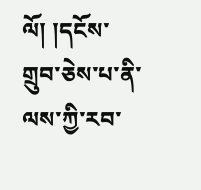ལོ། །དངོས་གྲུབ་ཅེས་པ་ནི་ལས་ཀྱི་རབ་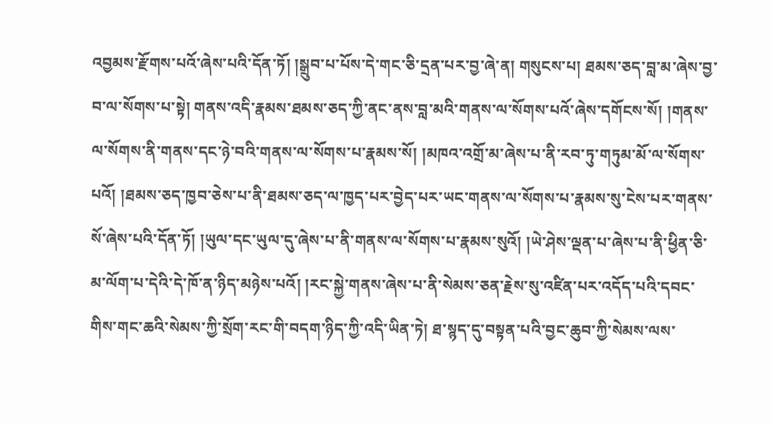འབྱམས་རྫོགས་པའོ་ཞེས་པའི་དོན་ཏོ། །སྒྲུབ་པ་པོས་དེ་གང་ཅི་དྲན་པར་བྱ་ཞེ་ན། གསུངས་པ། ཐམས་ཅད་བླ་མ་ཞེས་བྱ་བ་ལ་སོགས་པ་སྟེ། གནས་འདི་རྣམས་ཐམས་ཅད་ཀྱི་ནང་ནས་བླ་མའི་གནས་ལ་སོགས་པའོ་ཞེས་དགོངས་སོ། །གནས་ལ་སོགས་ནི་གནས་དང་ཉེ་བའི་གནས་ལ་སོགས་པ་རྣམས་སོ། །མཁའ་འགྲོ་མ་ཞེས་པ་ནི་རབ་ཏུ་གཏུམ་མོ་ལ་སོགས་པའོ། །ཐམས་ཅད་ཁྱབ་ཅེས་པ་ནི་ཐམས་ཅད་ལ་ཁྱད་པར་བྱེད་པར་ཡང་གནས་ལ་སོགས་པ་རྣམས་སུ་ངེས་པར་གནས་སོ་ཞེས་པའི་དོན་ཏོ། །ཡུལ་དང་ཡུལ་དུ་ཞེས་པ་ནི་གནས་ལ་སོགས་པ་རྣམས་སུའོ། །ཡེ་ཤེས་ལྡན་པ་ཞེས་པ་ནི་ཕྱིན་ཅི་མ་ལོག་པ་དེའི་དེ་ཁོ་ན་ཉིད་མཉེས་པའོ། །རང་སྐྱེ་གནས་ཞེས་པ་ནི་སེམས་ཅན་རྗེས་སུ་འཛིན་པར་འདོད་པའི་དབང་གིས་གང་ཆའི་སེམས་ཀྱི་སྲོག་རང་གི་བདག་ཉིད་ཀྱི་འདི་ཡིན་ཏེ། ཐ་སྙད་དུ་བསྟན་པའི་བྱང་ཆུབ་ཀྱི་སེམས་ལས་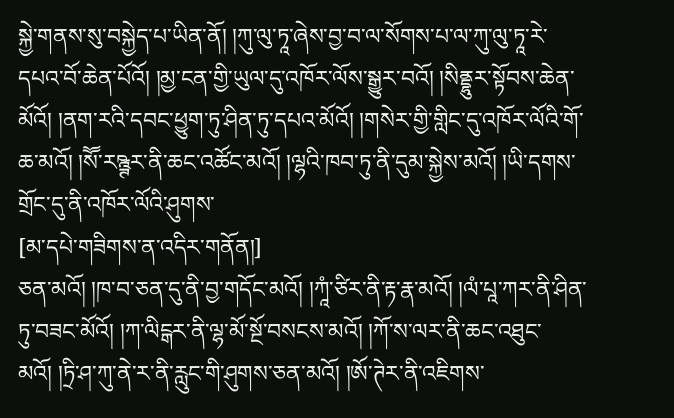སྐྱེ་གནས་སུ་བསྐྱེད་པ་ཡིན་ནོ། །ཀུ་ལུ་ཏཱ་ཞེས་བྱ་བ་ལ་སོགས་པ་ལ་ཀུ་ལུ་ཏཱ་རེ་དཔའ་བོ་ཆེན་པོའོ། །མྱ་ངན་གྱི་ཡུལ་དུ་འཁོར་ལོས་སྒྱུར་བའོ། །སིནྡྷུར་སྟོབས་ཆེན་མོའོ། །ནག་རའི་དབང་ཕྱུག་ཏུ་ཤིན་ཏུ་དཔའ་མོའོ། །གསེར་གྱི་གླིང་དུ་འཁོར་ལོའི་གོ་ཆ་མའོ། །སཽ་རཥྰྚར་ནི་ཆང་འཚོང་མའོ། །ལྷའི་ཁབ་ཏུ་ནི་དུམ་སྐྱེས་མའོ། །ཡི་དགས་གྲོང་དུ་ནི་འཁོར་ལོའི་ཤུགས་
[མ་དཔེ་གཟིགས་ན་འདིར་གནོན།]
ཅན་མའོ། །ཁ་བ་ཅན་དུ་ནི་བྱ་གདོང་མའོ། །ཀཱཾ་ཙིར་ནི་རྟ་རྣ་མའོ། །ལཾ་པཱ་ཀར་ནི་ཤིན་ཏུ་བཟང་མོའོ། །ཀ་ལིངྒར་ནི་ལྷ་མོ་སྔོ་བསངས་མའོ། །ཀོ་ས་ལར་ནི་ཆང་འཐུང་མའོ། །ཏྲི་ཤ་ཀུ་ནེ་ར་ནི་རླུང་གི་ཤུགས་ཅན་མའོ། །ཨོ་ཊེར་ནི་འཇིགས་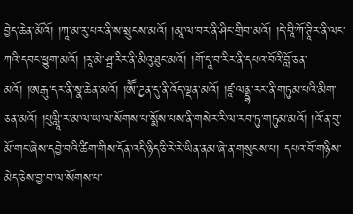བྱེད་ཆེན་མོའོ། །ཀཱ་མ་རུ་པར་ནི་ས་སྲུངས་མའོ། །མཱ་ལ་བར་ནི་ཤིང་གྲིབ་མའོ། །དེ་བཱི་ཀོ་ཊཱིར་ནི་ལང་ཀའི་དབང་ཕྱུག་མའོ། །རཱ་མེ་ཤྦ་རིར་ནི་མིའུ་ཐུང་མའོ། །གོ་དཱ་བ་རིར་ནི་དཔའ་བོའི་བློ་ཅན་མའོ། །ཨརྒུ་དར་ནི་སྣ་ཆེན་མའོ། །ཨཽ་ཌྱན་དུ་ནི་འོད་ལྡན་མའོ། །ཛཱ་ལནྡྷ་རར་ནི་གཏུམ་པའི་མིག་ཅན་མའོ། །པུལླཱི་ར་མ་ལ་ཡ་ལ་སོགས་པ་སྨོས་པས་ནི་གསེར་རི་ལ་རབ་ཏུ་གཏུམ་མའོ། །འོ་ན་བུ་མོ་གང་ཞེས་དབྱེ་བའི་ཚིག་གིས་དོན་འདི་ཉིད་ཅི་རེ་རེ་ཡིན་ནམ་ཞེ་ན་གསུངས་པ། དཔའ་བོ་གཉིས་མེད་ཅེས་བྱ་བ་ལ་སོགས་པ་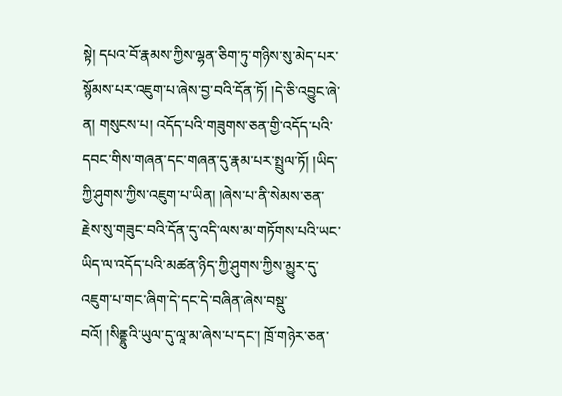སྟེ། དཔའ་བོ་རྣམས་ཀྱིས་ལྷན་ཅིག་ཏུ་གཉིས་སུ་མེད་པར་སྙོམས་པར་འཇུག་པ་ཞེས་བྱ་བའི་དོན་ཏོ། །དེ་ཅི་འབྱུང་ཞེ་ན། གསུངས་པ། འདོད་པའི་གཟུགས་ཅན་གྱི་འདོད་པའི་དབང་གིས་གཞན་དང་གཞན་དུ་རྣམ་པར་སྤྲུལ་ཏོ། །ཡིད་ཀྱི་ཤུགས་ཀྱིས་འཇུག་པ་ཡིན། །ཞེས་པ་ནི་སེམས་ཅན་རྗེས་སུ་གཟུང་བའི་དོན་དུ་འདི་ལས་མ་གཏོགས་པའི་ཡང་ཡིད་ལ་འདོད་པའི་མཚན་ཉིད་ཀྱི་ཤུགས་ཀྱིས་མྱུར་དུ་འཇུག་པ་གང་ཞིག་དེ་དང་དེ་བཞིན་ཞེས་བསྡུ་བའོ། །སིནྡྷུའི་ཡུལ་དུ་ལཱ་མ་ཞེས་པ་དང་། ཁྲོ་གཉེར་ཅན་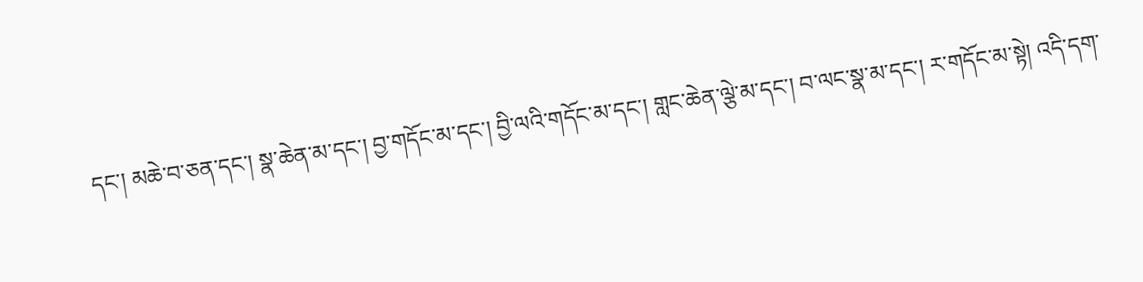དང་། མཆེ་བ་ཅན་དང་། སྣ་ཆེན་མ་དང་། བྱ་གདོང་མ་དང་། བྱི་ལའི་གདོང་མ་དང་། གླང་ཆེན་ལྕེ་མ་དང་། བ་ལང་སྣ་མ་དང་། ར་གདོང་མ་སྟེ། འདི་དག་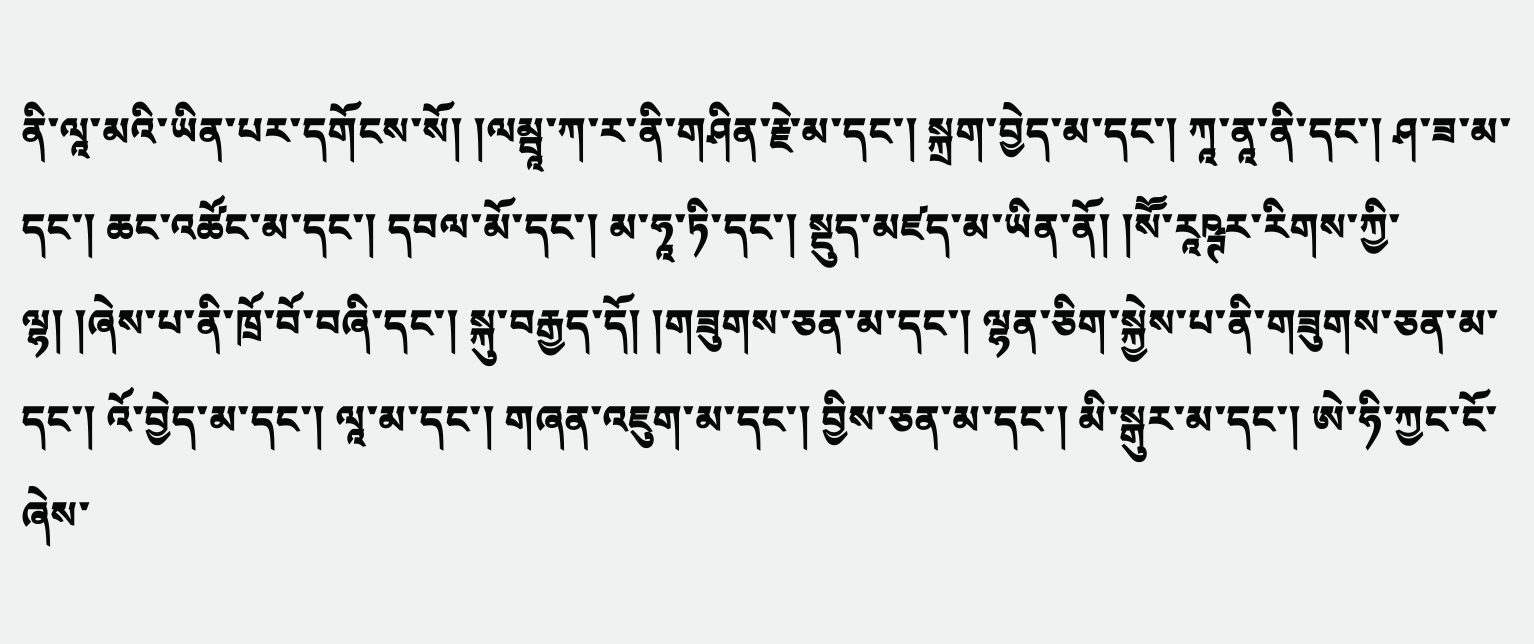ནི་ལཱ་མའི་ཡིན་པར་དགོངས་སོ། །ལམྦཱ་ཀ་ར་ནི་གཤིན་རྗེ་མ་དང་། སྐྲག་བྱེད་མ་དང་། ཀཱ་ནཱ་ནི་དང་། ཤ་ཟ་མ་དང་། ཆང་འཚོང་མ་དང་། དབལ་མོ་དང་། མ་ཧཱ་ཏི་དང་། སྡུད་མཛད་མ་ཡིན་ནོ། །སཽ་རཱཥྚར་རིགས་ཀྱི་ལྷ། །ཞེས་པ་ནི་ཁྲོ་བོ་བཞི་དང་། སྐུ་བརྒྱད་དོ། །གཟུགས་ཅན་མ་དང་། ལྷན་ཅིག་སྐྱེས་པ་ནི་གཟུགས་ཅན་མ་དང་། འོ་བྱེད་མ་དང་། ལཱ་མ་དང་། གཞན་འཇུག་མ་དང་། བྱིས་ཅན་མ་དང་། མི་སྒུར་མ་དང་། ཨེ་ཧི་ཀྱང་ངོ་ཞེས་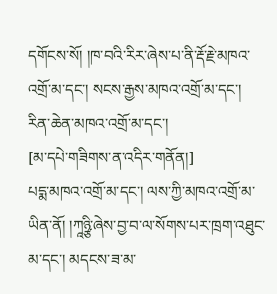དགོངས་སོ། །ཁ་བའི་རིར་ཞེས་པ་ནི་རྡོ་རྗེ་མཁའ་འགྲོ་མ་དང་། སངས་རྒྱས་མཁའ་འགྲོ་མ་དང་། རིན་ཆེན་མཁའ་འགྲོ་མ་དང་།
[མ་དཔེ་གཟིགས་ན་འདིར་གནོན།]
པདྨ་མཁའ་འགྲོ་མ་དང་། ལས་ཀྱི་མཁའ་འགྲོ་མ་ཡིན་ནོ། །ཀཱཉྩི་ཞེས་བྱ་བ་ལ་སོགས་པར་ཁྲག་འཐུང་མ་དང་། མདངས་ཟ་མ་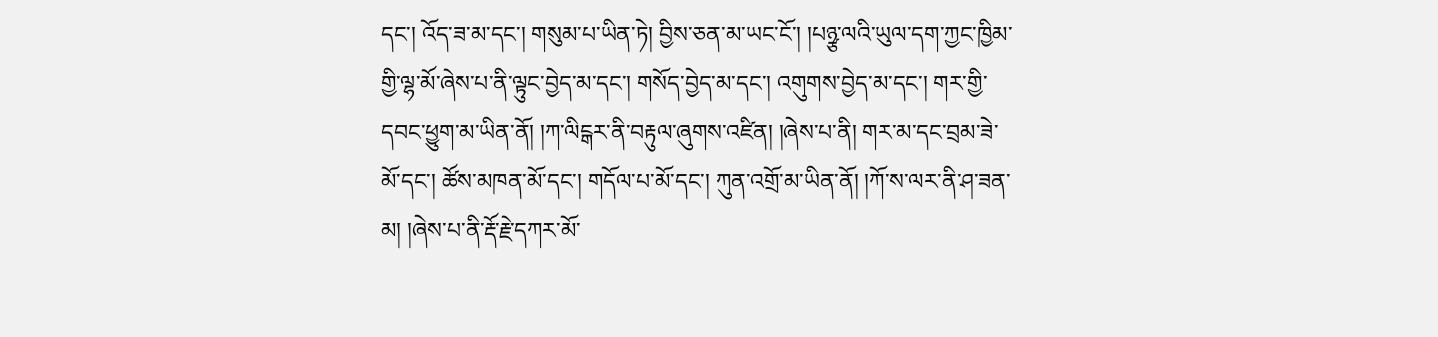དང་། འོད་ཟ་མ་དང་། གསུམ་པ་ཡིན་ཏེ། བྱིས་ཅན་མ་ཡང་ངོ་། །པཉྩ་ལའི་ཡུལ་དག་ཀྱང་ཁྱིམ་གྱི་ལྷ་མོ་ཞེས་པ་ནི་ལྟུང་བྱེད་མ་དང་། གསོད་བྱེད་མ་དང་། འགུགས་བྱེད་མ་དང་། གར་གྱི་དབང་ཕྱུག་མ་ཡིན་ནོ། །ཀ་ལིངྒར་ནི་བརྟུལ་ཞུགས་འཛིན། །ཞེས་པ་ནི། གར་མ་དང་བྲམ་ཟེ་མོ་དང་། ཚོས་མཁན་མོ་དང་། གདོལ་པ་མོ་དང་། ཀུན་འགྲོ་མ་ཡིན་ནོ། །ཀོ་ས་ལར་ནི་ཤ་ཟན་མ། །ཞེས་པ་ནི་རྡོ་རྗེ་དཀར་མོ་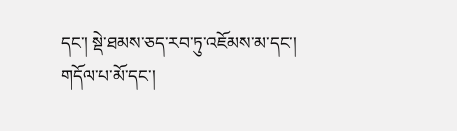དང་། སྡེ་ཐམས་ཅད་རབ་ཏུ་འཇོམས་མ་དང་། གདོལ་པ་མོ་དང་།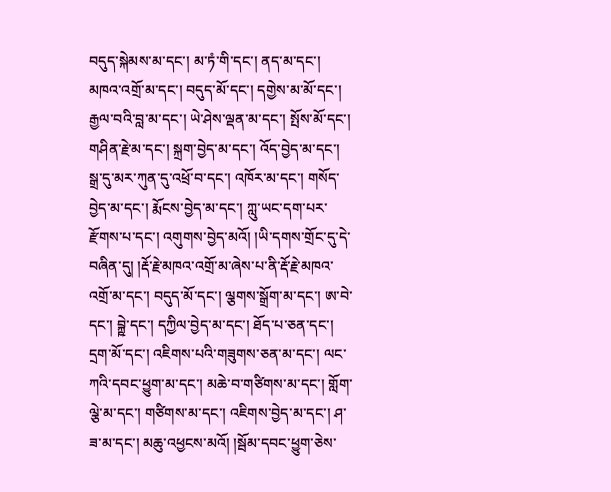བདུད་སྐེམས་མ་དང་། མ་ཏཾ་གི་དང་། ནད་མ་དང་། མཁའ་འགྲོ་མ་དང་། བདུད་མོ་དང་། དགྱེས་མ་མོ་དང་། རྒྱལ་བའི་བླ་མ་དང་། ཡེ་ཤེས་ལྡན་མ་དང་། སྤོས་མོ་དང་། གཤིན་རྗེ་མ་དང་། སྐྲག་བྱེད་མ་དང་། འོད་བྱེད་མ་དང་། སྒྲ་དུ་མར་ཀུན་དུ་འཕྲོ་བ་དང་། འཁོར་མ་དང་། གསོད་བྱེད་མ་དང་། རྨོངས་བྱེད་མ་དང་། ཀླུ་ཡང་དག་པར་རྫོགས་པ་དང་། འགུགས་བྱེད་མའོ། །ཡི་དགས་གྲོང་དུ་དེ་བཞིན་དུ། །རྡོ་རྗེ་མཁའ་འགྲོ་མ་ཞེས་པ་ནི་རྡོ་རྗེ་མཁའ་འགྲོ་མ་དང་། བདུད་མོ་དང་། ལྕགས་སྒྲོག་མ་དང་། ཨ་བེ་དང་། བྐྵེ་དང་། དཀྱིལ་བྱེད་མ་དང་། ཐོད་པ་ཅན་དང་། དྲག་མོ་དང་། འཇིགས་པའི་གཟུགས་ཅན་མ་དང་། ལང་ཀའི་དབང་ཕྱུག་མ་དང་། མཆེ་བ་གཙིགས་མ་དང་། གློག་ལྕེ་མ་དང་། གཙིགས་མ་དང་། འཇིགས་བྱེད་མ་དང་། ཤ་ཟ་མ་དང་། མཆུ་འཕྱངས་མའོ། །སྦོམ་དབང་ཕྱུག་ཅེས་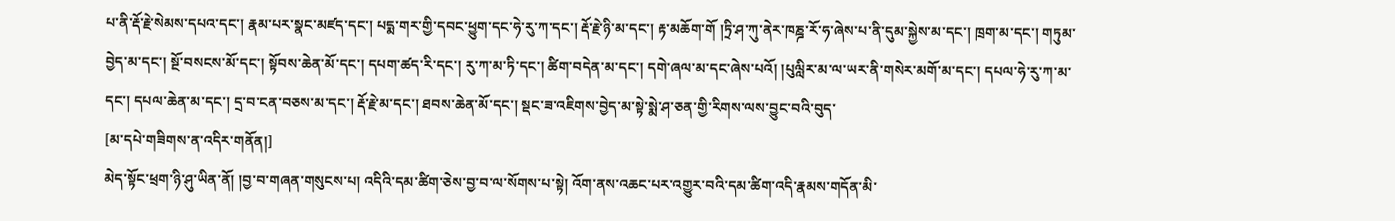པ་ནི་རྡོ་རྗེ་སེམས་དཔའ་དང་། རྣམ་པར་སྣང་མཛད་དང་། པདྨ་གར་གྱི་དབང་ཕྱུག་དང་ཧེ་རུ་ཀ་དང་། རྡོ་རྗེ་ཉི་མ་དང་། རྟ་མཆོག་གོ །ཏྲི་ཤ་ཀུ་ནེར་ཁཎྜ་རོ་ཧ་ཞེས་པ་ནི་དུམ་སྐྱེས་མ་དང་། ཁྲག་མ་དང་། གཏུམ་བྱེད་མ་དང་། སྔོ་བསངས་མོ་དང་། སྟོབས་ཆེན་མོ་དང་། དཔག་ཚད་རི་དང་། རུ་ཀ་མ་ཏི་དང་། ཚིག་བདེན་མ་དང་། དགེ་ཞལ་མ་དང་ཞེས་པའོ། །པུལླིར་མ་ལ་ཡར་ནི་གསེར་མགོ་མ་དང་། དཔལ་ཧེ་རུ་ཀ་མ་དང་། དཔལ་ཆེན་མ་དང་། དྲ་བ་ངན་བཅས་མ་དང་། རྡོ་རྗེ་མ་དང་། ཐབས་ཆེན་མོ་དང་། སྡང་ཟ་འཇིགས་བྱེད་མ་སྟེ་སྨེ་ཤ་ཅན་གྱི་རིགས་ལས་བྱུང་བའི་བུད་
[མ་དཔེ་གཟིགས་ན་འདིར་གནོན།]
མེད་སྟོང་ཕྲག་ཉི་ཤུ་ཡིན་ནོ། །བྱ་བ་གཞན་གསུངས་པ། འདིའི་དམ་ཚིག་ཅེས་བྱ་བ་ལ་སོགས་པ་སྟེ། འོག་ནས་འཆང་པར་འགྱུར་བའི་དམ་ཚིག་འདི་རྣམས་གདོན་མི་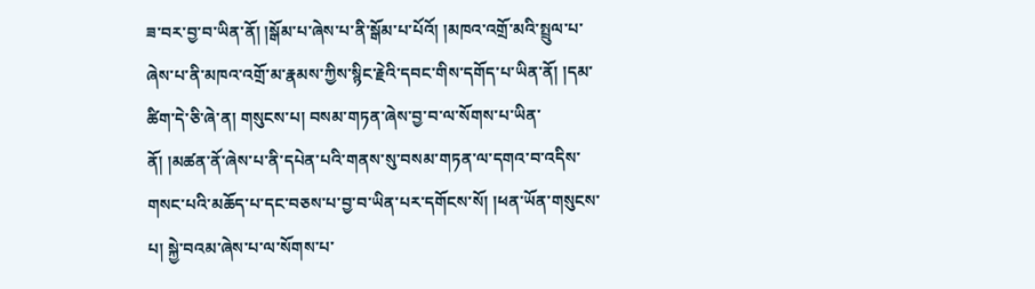ཟ་བར་བྱ་བ་ཡིན་ནོ། །སྒོམ་པ་ཞེས་པ་ནི་སྒོམ་པ་པོའོ། །མཁའ་འགྲོ་མའི་སྤྲུལ་པ་ཞེས་པ་ནི་མཁའ་འགྲོ་མ་རྣམས་ཀྱིས་སྙིང་རྗེའི་དབང་གིས་དགོད་པ་ཡིན་ནོ། །དམ་ཚིག་དེ་ཅི་ཞེ་ན། གསུངས་པ། བསམ་གཏན་ཞེས་བྱ་བ་ལ་སོགས་པ་ཡིན་ནོ། །མཚན་ནོ་ཞེས་པ་ནི་དཔེན་པའི་གནས་སུ་བསམ་གཏན་ལ་དགའ་བ་འདིས་གསང་པའི་མཆོད་པ་དང་བཅས་པ་བྱ་བ་ཡིན་པར་དགོངས་སོ། །ཕན་ཡོན་གསུངས་པ། སྐྱེ་བའམ་ཞེས་པ་ལ་སོགས་པ་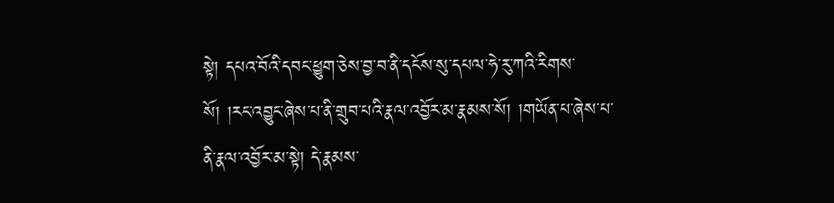སྟེ། དཔའ་བོའི་དབང་ཕྱུག་ཅེས་བྱ་བ་ནི་དངོས་སུ་དཔལ་ཧེ་རུ་ཀའི་རིགས་སོ། །རང་འབྱུང་ཞེས་པ་ནི་གྲུབ་པའི་རྣལ་འབྱོར་མ་རྣམས་སོ། །གཡོན་པ་ཞེས་པ་ནི་རྣལ་འབྱོར་མ་སྟེ། དེ་རྣམས་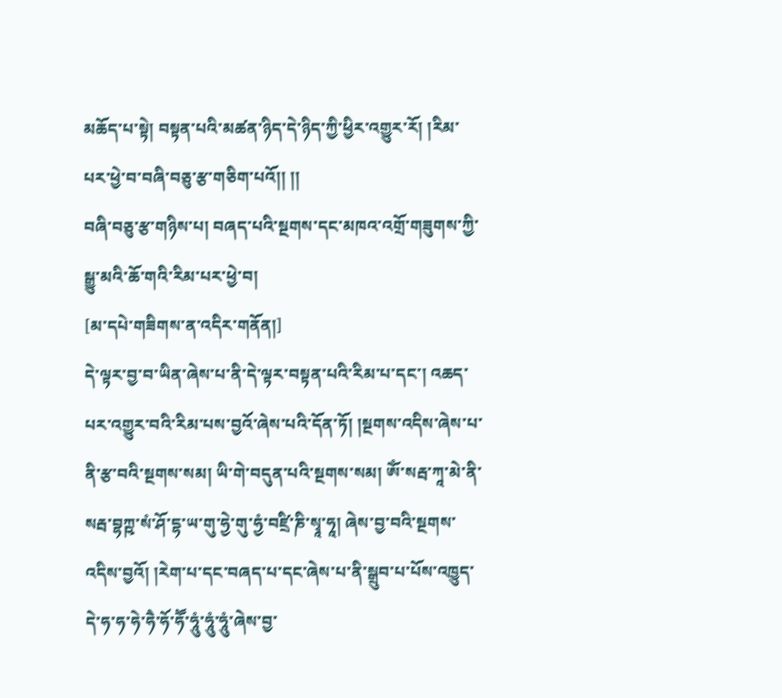མཆོད་པ་སྟེ། བསྟན་པའི་མཚན་ཉིད་དེ་ཉིད་ཀྱི་ཕྱིར་འགྱུར་རོ། །རིམ་པར་ཕྱེ་བ་བཞི་བཅུ་རྩ་གཅིག་པའོ།། །།
བཞི་བཅུ་རྩ་གཉིས་པ། བཞད་པའི་སྔགས་དང་མཁའ་འགྲོ་གཟུགས་ཀྱི་སྒྱུ་མའི་ཆོ་གའི་རིམ་པར་ཕྱེ་བ།
[མ་དཔེ་གཟིགས་ན་འདིར་གནོན།]
དེ་ལྟར་བྱ་བ་ཡིན་ཞེས་པ་ནི་དེ་ལྟར་བསྟན་པའི་རིམ་པ་དང་། འཆད་པར་འགྱུར་བའི་རིམ་པས་བྱའོ་ཞེས་པའི་དོན་ཏོ། །སྔགས་འདིས་ཞེས་པ་ནི་རྩ་བའི་སྔགས་སམ། ཡི་གེ་བདུན་པའི་སྔགས་སམ། ཨོཾ་སརྦ་ཀཱ་མེ་ནི་སརྦ་བྷཀྵ་སཾ་ཤོ་དྷ་ཡ་གུ་ཧྱེ་གུ་ཧྱཾ་བཛྲི་ཎི་སྭཱ་ཧཱ། ཞེས་བྱ་བའི་སྔགས་འདིས་བྱའོ། །རེག་པ་དང་བཞད་པ་དང་ཞེས་པ་ནི་སྒྲུབ་པ་པོས་འཁྱུད་དེ་ཧ་ཧ་ཧེ་ཧཻ་ཧོ་ཧཽ་ཧཱུཾ་ཧཱུཾ་ཧཱུཾ་ཞེས་བྱ་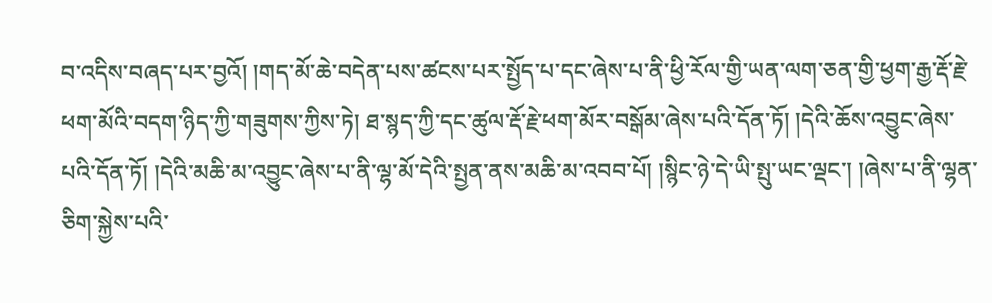བ་འདིས་བཞད་པར་བྱའོ། །གད་མོ་ཆེ་བདེན་པས་ཚངས་པར་སྤྱོད་པ་དང་ཞེས་པ་ནི་ཕྱི་རོལ་གྱི་ཡན་ལག་ཅན་གྱི་ཕྱག་རྒྱ་རྡོ་རྗེ་ཕག་མོའི་བདག་ཉིད་ཀྱི་གཟུགས་ཀྱིས་ཏེ། ཐ་སྙད་ཀྱི་དང་ཚུལ་རྡོ་རྗེ་ཕག་མོར་བསྒོམ་ཞེས་པའི་དོན་ཏོ། །དེའི་ཆོས་འབྱུང་ཞེས་པའི་དོན་ཏོ། །དེའི་མཆི་མ་འབྱུང་ཞེས་པ་ནི་ལྷ་མོ་དེའི་སྤྱན་ནས་མཆི་མ་འབབ་པོ། །སྙིང་ཉེ་དེ་ཡི་སྤུ་ཡང་ལྡང་། །ཞེས་པ་ནི་ལྷན་ཅིག་སྐྱེས་པའི་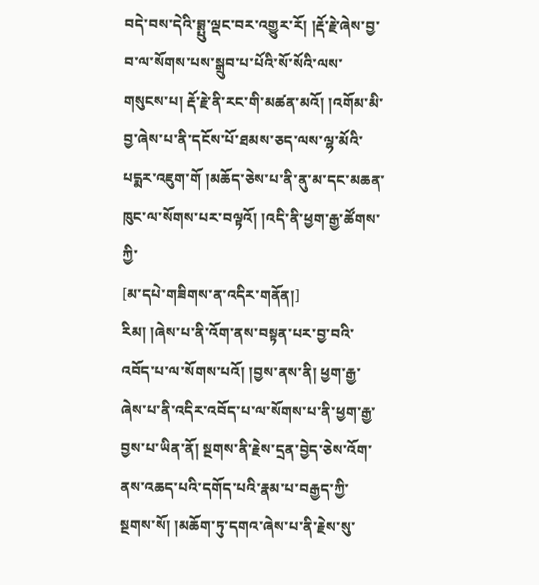བདེ་བས་དེའི་བྶྤུ་ལྡང་བར་འགྱུར་རོ། །རྡོ་རྗེ་ཞེས་བྱ་བ་ལ་སོགས་པས་སྒྲུབ་པ་པོའི་སོ་སོའི་ལས་གསུངས་པ། རྡོ་རྗེ་ནི་རང་གི་མཚན་མའོ། །འགོམ་མི་བྱ་ཞེས་པ་ནི་དངོས་པོ་ཐམས་ཅད་ལས་ལྷ་མོའི་པདྨར་འཇུག་གོ །མཆོད་ཅེས་པ་ནི་ནུ་མ་དང་མཆན་ཁུང་ལ་སོགས་པར་བལྟའོ། །འདི་ནི་ཕྱག་རྒྱ་ཚོགས་ཀྱི་
[མ་དཔེ་གཟིགས་ན་འདིར་གནོན།]
རིམ། །ཞེས་པ་ནི་འོག་ནས་བསྟན་པར་བྱ་བའི་འབོད་པ་ལ་སོགས་པའོ། །བྱས་ནས་ནི། ཕྱག་རྒྱ་ཞེས་པ་ནི་འདིར་འབོད་པ་ལ་སོགས་པ་ནི་ཕྱག་རྒྱ་བྱས་པ་ཡིན་ནོ། སྔགས་ནི་རྗེས་དྲན་བྱེད་ཅེས་འོག་ནས་འཆད་པའི་དགོད་པའི་རྣམ་པ་བརྒྱད་ཀྱི་སྔགས་སོ། །མཆོག་ཏུ་དགའ་ཞེས་པ་ནི་རྗེས་སུ་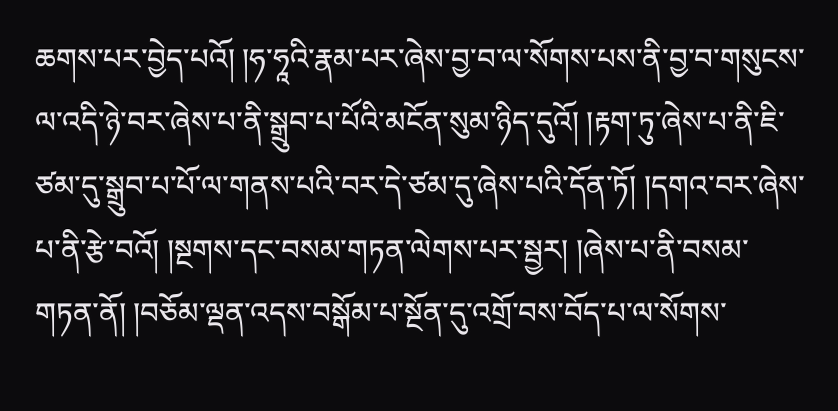ཆགས་པར་བྱེད་པའོ། །ཧ་ཧཱའི་རྣམ་པར་ཞེས་བྱ་བ་ལ་སོགས་པས་ནི་བྱ་བ་གསུངས་ལ་འདི་ཉེ་བར་ཞེས་པ་ནི་སྒྲུབ་པ་པོའི་མངོན་སུམ་ཉིད་དུའོ། །རྟག་ཏུ་ཞེས་པ་ནི་ཇི་ཙམ་དུ་སྒྲུབ་པ་པོ་ལ་གནས་པའི་བར་དེ་ཙམ་དུ་ཞེས་པའི་དོན་ཏོ། །དགའ་བར་ཞེས་པ་ནི་རྩེ་བའོ། །སྔགས་དང་བསམ་གཏན་ལེགས་པར་སྦྱར། །ཞེས་པ་ནི་བསམ་གཏན་ནོ། །བཅོམ་ལྡན་འདས་བསྒོམ་པ་སྔོན་དུ་འགྲོ་བས་བོད་པ་ལ་སོགས་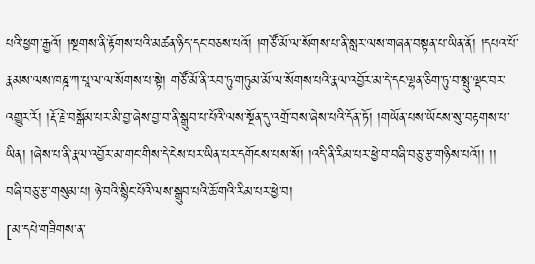པའི་ཕྱག་རྒྱའོ། །སྔགས་ནི་རྟོགས་པའི་མཚན་ཉིད་དང་བཅས་པའོ། །གཙོ་མོ་ལ་སོགས་པ་ནི་སླར་ལས་གཞན་བསྟན་པ་ཡིན་ནོ། །དཔའ་པོ་རྣམས་ལས་ཁཎྜ་ཀ་པཱ་ལ་ལ་སོགས་པ་སྟེ། གཙོ་མོ་ནི་རབ་ཏུ་གཏུམ་མོ་ལ་སོགས་པའི་རྣལ་འབྱོར་མ་དེ་དང་ལྷན་ཅིག་ཏུ་བ་སྤུ་ལྡང་བར་འགྱུར་རོ། །རྡོ་རྗེ་བསྒོམ་པར་མི་བྱ་ཞེས་བྱ་བ་ནི་སྒྲུབ་པ་པོའི་ལས་སྔོན་དུ་འགྲོ་བས་ཞེས་པའི་དོན་ཏོ། །གཡོན་པས་ཡོངས་སུ་བརྟགས་པ་ཡིན། །ཞེས་པ་ནི་རྣལ་འབྱོར་མ་གང་གིས་དེ་ངེས་པར་ཡིན་པར་དགོངས་པས་སོ། །འདི་ནི་རིམ་པར་ཕྱེ་བ་བཞི་བཅུ་རྩ་གཉིས་པའོ།། །།
བཞི་བཅུ་རྩ་གསུམ་པ། ཉེ་བའི་སྙིང་པོའི་ལས་སྒྲུབ་པའི་ཆོ་གའི་རིམ་པར་ཕྱེ་བ།
[མ་དཔེ་གཟིགས་ན་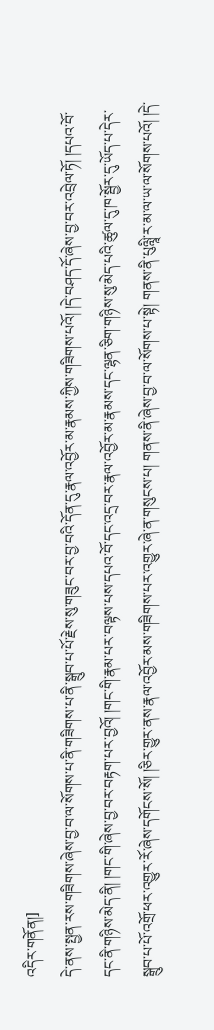འདིར་གནོན།]
དེ་ནས་སྤྱན་རས་གཟིགས་ཞེས་བྱ་བ་ལ་སོགས་པ་ནི་གཟིགས་པ་ནི་སྒྲུབ་པ་པོ་རྗེས་སུ་གཟུང་བར་བྱ་བའི་དོན་དུ་རྣལ་འབྱོར་མ་རྣམས་ཀྱིས་གཟིགས་པའོ། །དེ་བཤད་དོ་ཞེས་བྱ་བར་འབྲེལ་ཏོ། །དཔའ་བོ་དང་ནི་གཉིས་མེད་ནི། །གང་གི་ཞེས་བྱ་བར་བརྟག་པར་བྱའོ། །གང་གི་རྣམ་པར་བལྟས་པས་དཔའ་བོ་དང་འདྲ་བར་རྣལ་འབྱོར་མ་རྣམས་དང་ལྷན་ཅིག་གཉིས་སུ་མེད་པའི་ཚུལ་དུ་ཁ་སྦྱོར་དུ་ཡོད་པ་དེར་སྒྲུབ་པ་པོ་འགྲོ་ཕར་འགྱུར་རོ་ཞེས་དགོངས་སོ། །ཅིར་གྱུར་ནས་རྣལ་འབྱོར་མས་གཟིགས་པར་འགྱུར་ཞེ་ན་གསུངས་པ། གནས་ནི་ཞེས་བྱ་བ་ལ་སོགས་པ་སྟེ། གནས་ནི་པུལླཱི་ར་མ་ལ་ཡ་ལ་སོགས་པའོ། །དེ་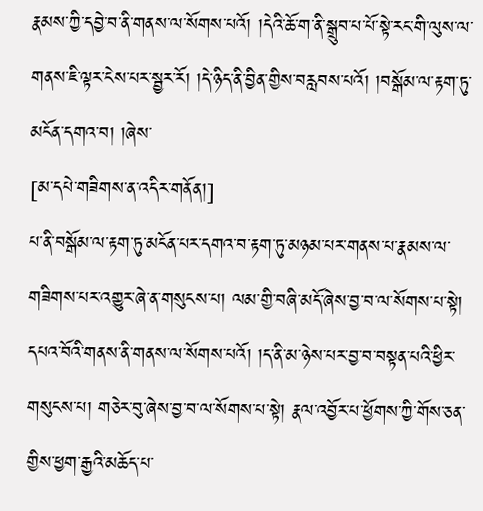རྣམས་ཀྱི་དབྱེ་བ་ནི་གནས་ལ་སོགས་པའོ། །དེའི་ཆོ་ག་ནི་སྒྲུབ་པ་པོ་སྟེ་རང་གི་ལུས་ལ་གནས་ཇི་ལྟར་ངེས་པར་སྦྱར་རོ། །དེ་ཉིད་ནི་བྱིན་གྱིས་བརླབས་པའོ། །བསྒོམ་ལ་རྟག་ཏུ་མངོན་དགའ་བ། །ཞེས་
[མ་དཔེ་གཟིགས་ན་འདིར་གནོན།]
པ་ནི་བསྒོམ་ལ་རྟག་ཏུ་མངོན་པར་དགའ་བ་རྟག་ཏུ་མཉམ་པར་གནས་པ་རྣམས་ལ་གཟིགས་པར་འགྱུར་ཞེ་ན་གསུངས་པ། ལམ་གྱི་བཞི་མདོ་ཞེས་བྱ་བ་ལ་སོགས་པ་སྟེ། དཔའ་བོའི་གནས་ནི་གནས་ལ་སོགས་པའོ། །ད་ནི་མ་ཉེས་པར་བྱ་བ་བསྟན་པའི་ཕྱིར་གསུངས་པ། གཅེར་བུ་ཞེས་བྱ་བ་ལ་སོགས་པ་སྟེ། རྣལ་འབྱོར་པ་ཕྱོགས་ཀྱི་གོས་ཅན་གྱིས་ཕྱག་རྒྱའི་མཆོད་པ་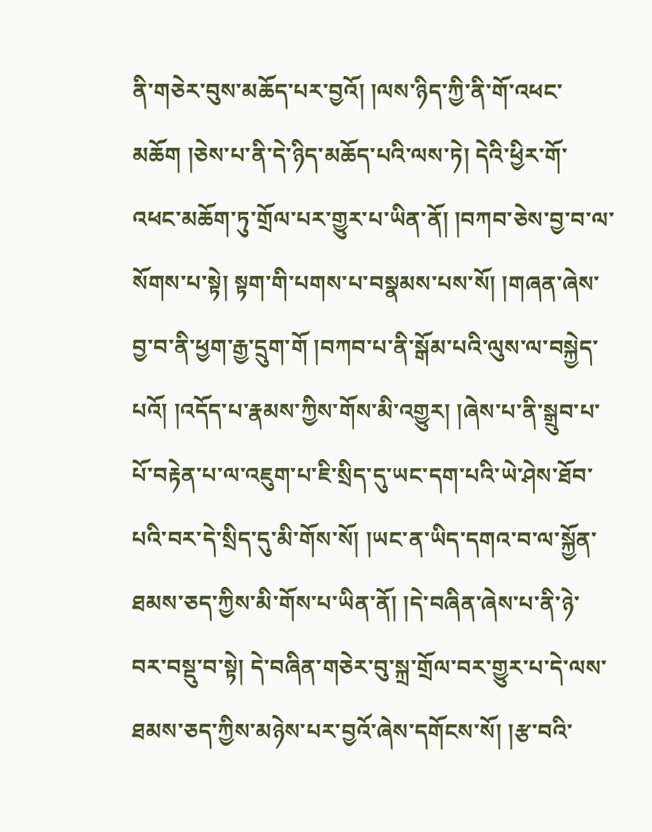ནི་གཅེར་བུས་མཆོད་པར་བྱའོ། །ལས་ཉིད་ཀྱི་ནི་གོ་འཕང་མཆོག །ཅེས་པ་ནི་དེ་ཉིད་མཆོད་པའི་ལས་ཏེ། དེའི་ཕྱིར་གོ་འཕང་མཆོག་ཏུ་གྲོལ་པར་གྱུར་པ་ཡིན་ནོ། །བཀབ་ཅེས་བྱ་བ་ལ་སོགས་པ་སྟེ། སྟག་གི་པགས་པ་བསྣམས་པས་སོ། །གཞན་ཞེས་བྱ་བ་ནི་ཕྱག་རྒྱ་དྲུག་གོ །བཀབ་པ་ནི་སྒོམ་པའི་ལུས་ལ་བསྐྱེད་པའོ། །འདོད་པ་རྣམས་ཀྱིས་གོས་མི་འགྱུར། །ཞེས་པ་ནི་སྒྲུབ་པ་པོ་བརྟེན་པ་ལ་འཇུག་པ་ཇི་སྲིད་དུ་ཡང་དག་པའི་ཡེ་ཤེས་ཐོབ་པའི་བར་དེ་སྲིད་དུ་མི་གོས་སོ། །ཡང་ན་ཡིད་དགའ་བ་ལ་སྐྱོན་ཐམས་ཅད་ཀྱིས་མི་གོས་པ་ཡིན་ནོ། །དེ་བཞིན་ཞེས་པ་ནི་ཉེ་བར་བསྡུ་བ་སྟེ། དེ་བཞིན་གཅེར་བུ་སྐྲ་གྲོལ་བར་གྱུར་པ་དེ་ལས་ཐམས་ཅད་ཀྱིས་མཉེས་པར་བྱའོ་ཞེས་དགོངས་སོ། །རྩ་བའི་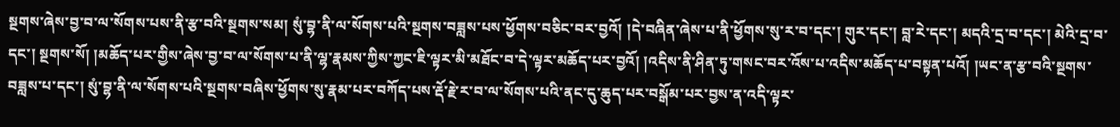སྔགས་ཞེས་བྱ་བ་ལ་སོགས་པས་ནི་རྩ་བའི་སྔགས་སམ། སུཾ་བྷ་ནི་ལ་སོགས་པའི་སྔགས་བཟླས་པས་ཕྱོགས་བཅིང་བར་བྱའོ། །དེ་བཞིན་ཞེས་པ་ནི་ཕྱོགས་སུ་ར་བ་དང་། གུར་དང་། བླ་རེ་དང་། མདའི་དྲ་བ་དང་། མེའི་དྲ་བ་དང་། སྔགས་སོ། །མཆོད་པར་གྱིས་ཞེས་བྱ་བ་ལ་སོགས་པ་ནི་ལྷ་རྣམས་ཀྱིས་ཀྱང་ཇི་ལྟར་མི་མཐོང་བ་དེ་ལྟར་མཆོད་པར་བྱའོ། །འདིས་ནི་ཤིན་ཏུ་གསང་བར་འོས་པ་འདིས་མཆོད་པ་བསྟན་པའོ། །ཡང་ན་རྩ་བའི་སྔགས་བཟླས་པ་དང་། སུཾ་བྷ་ནི་ལ་སོགས་པའི་སྔགས་བཞིས་ཕྱོགས་སུ་རྣམ་པར་བཀོད་པས་རྡོ་རྗེ་ར་བ་ལ་སོགས་པའི་ནང་དུ་ཆུད་པར་བསྒོམ་པར་བྱས་ན་འདི་ལྟར་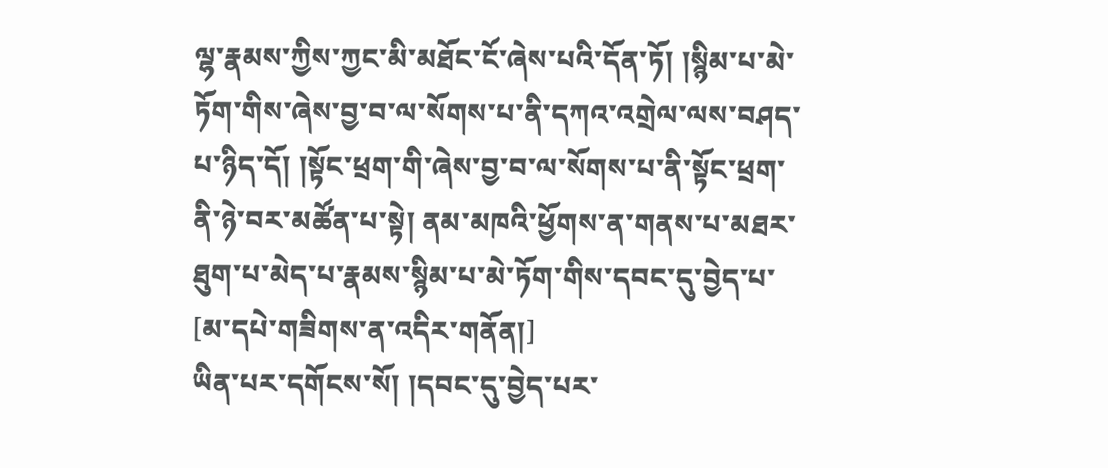ལྷ་རྣམས་ཀྱིས་ཀྱང་མི་མཐོང་ངོ་ཞེས་པའི་དོན་ཏོ། །སྙིམ་པ་མེ་ཏོག་གིས་ཞེས་བྱ་བ་ལ་སོགས་པ་ནི་དཀའ་འགྲེལ་ལས་བཤད་པ་ཉིད་དོ། །སྟོང་ཕྲག་གི་ཞེས་བྱ་བ་ལ་སོགས་པ་ནི་སྟོང་ཕྲག་ནི་ཉེ་བར་མཚོན་པ་སྟེ། ནམ་མཁའི་ཕྱོགས་ན་གནས་པ་མཐར་ཐུག་པ་མེད་པ་རྣམས་སྙིམ་པ་མེ་ཏོག་གིས་དབང་དུ་བྱེད་པ་
[མ་དཔེ་གཟིགས་ན་འདིར་གནོན།]
ཡིན་པར་དགོངས་སོ། །དབང་དུ་བྱེད་པར་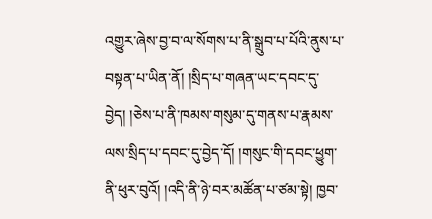འགྱུར་ཞེས་བྱ་བ་ལ་སོགས་པ་ནི་སྒྲུབ་པ་པོའི་ནུས་པ་བསྟན་པ་ཡིན་ནོ། །སྲིད་པ་གཞན་ཡང་དབང་དུ་བྱེད། །ཅེས་པ་ནི་ཁམས་གསུམ་དུ་གནས་པ་རྣམས་ལས་སྲིད་པ་དབང་དུ་བྱེད་དོ། །གསུང་གི་དབང་ཕྱུག་ནི་ཕུར་བུའོ། །འདི་ནི་ཉེ་བར་མཚོན་པ་ཙམ་སྟེ། ཁྱབ་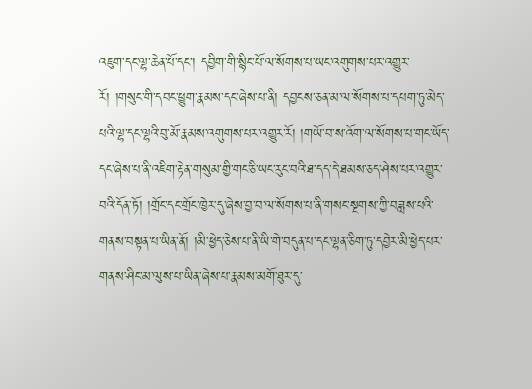འཇུག་དང་ལྷ་ཆེན་པོ་དང་། དབྱིག་གི་སྙིང་པོ་ལ་སོགས་པ་ཡང་འགུགས་པར་འགྱུར་རོ། །གསུང་གི་དབང་ཕྱུག་རྣམས་དང་ཞེས་པ་ནི། དབྱངས་ཅན་མ་ལ་སོགས་པ་དཔག་ཏུ་མེད་པའི་ལྷ་དང་ལྷའི་བུ་མོ་རྣམས་འགུགས་པར་འགྱུར་རོ། །གཡོ་བ་ས་འོག་ལ་སོགས་པ་གང་ཡོད་དང་ཞེས་པ་ནི་འཇིག་རྟེན་གསུམ་གྱི་གང་ཅི་ཡང་རུང་བའི་ཐ་དད་དེ་ཐམས་ཅད་ཤེས་པར་འགྱུར་བའི་དོན་ཏོ། །གྲོང་དང་གྲོང་ཁྱེར་དུ་ཞེས་བྱ་བ་ལ་སོགས་པ་ནི་གསང་སྔགས་ཀྱི་བཟླས་པའི་གནས་བསྟན་པ་ཡིན་ནོ། །མི་ཕྱེད་ཅེས་པ་ནི་ཡི་གེ་བདུན་པ་དང་ལྷན་ཅིག་ཏུ་དབྱེར་མི་ཕྱེད་པར་གནས་ཤིང་མ་ལུས་པ་ཡིན་ཞེས་པ་རྣམས་མགོ་ཐུར་དུ་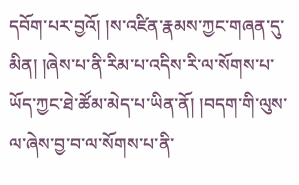དབོག་པར་བྱའོ། །ས་འཛིན་རྣམས་ཀྱང་གཞན་དུ་མིན། །ཞེས་པ་ནི་རིམ་པ་འདིས་རི་ལ་སོགས་པ་ཡོད་ཀྱང་ཐེ་ཚོམ་མེད་པ་ཡིན་ནོ། །བདག་གི་ལུས་ལ་ཞེས་བྱ་བ་ལ་སོགས་པ་ནི་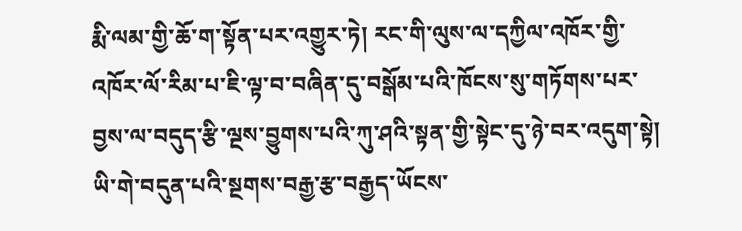རྨི་ལམ་གྱི་ཆོ་ག་སྟོན་པར་འགྱུར་ཏེ། རང་གི་ལུས་ལ་དཀྱིལ་འཁོར་གྱི་འཁོར་ལོ་རིམ་པ་ཇི་ལྟ་བ་བཞིན་དུ་བསྒོམ་པའི་ཁོངས་སུ་གཏོགས་པར་བྱས་ལ་བདུད་རྩི་ལྔས་བྱུགས་པའི་ཀུ་ཤའི་སྟན་གྱི་སྟེང་དུ་ཉེ་བར་འདུག་སྟེ། ཡི་གེ་བདུན་པའི་སྔགས་བརྒྱ་རྩ་བརྒྱད་ཡོངས་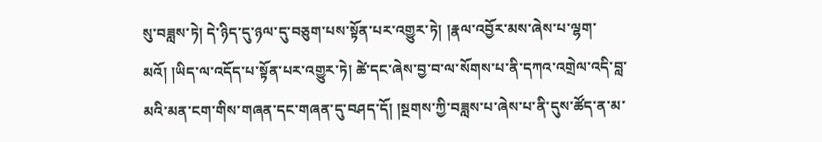སུ་བཟླས་ཏེ། དེ་ཉིད་དུ་ཉལ་དུ་བཅུག་པས་སྟོན་པར་འགྱུར་ཏེ། །རྣལ་འབྱོར་མས་ཞེས་པ་ལྷག་མའོ། །ཡིད་ལ་འདོད་པ་སྟོན་པར་འགྱུར་ཏེ། ཚེ་དང་ཞེས་བྱ་བ་ལ་སོགས་པ་ནི་དཀའ་འགྲེལ་འདི་བླ་མའི་མན་ངག་གིས་གཞན་དང་གཞན་དུ་བཤད་དོ། །སྔགས་ཀྱི་བཟླས་པ་ཞེས་པ་ནི་དུས་ཚོད་ན་མ་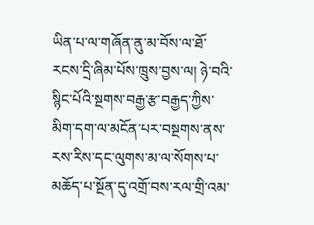ཡིན་པ་ལ་གཞོན་ནུ་མ་བོས་ལ་ཐོ་རངས་དྲི་ཞིམ་པོས་ཁྲུས་བྱས་ལ། ཉེ་བའི་སྙིང་པོའི་སྔགས་བརྒྱ་རྩ་བརྒྱད་ཀྱིས་མིག་དག་ལ་མངོན་པར་བསྔགས་ནས་རས་རིས་དང་ལུགས་མ་ལ་སོགས་པ་མཆོད་པ་སྔོན་དུ་འགྲོ་བས་རལ་གྲི་འམ་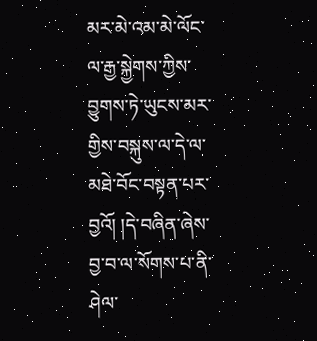མར་མེ་འམ་མེ་ལོང་ལ་རྒྱ་སྐྱེགས་ཀྱིས་བྱུགས་ཏེ་ཡུངས་མར་གྱིས་བསྐུས་ལ་དེ་ལ་མཐེ་བོང་བསྟན་པར་བྱའོ། །དེ་བཞིན་ཞེས་བྱ་བ་ལ་སོགས་པ་ནི་ཤེལ་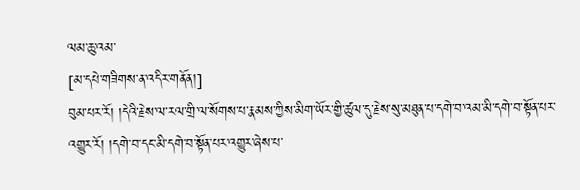ལམ་ཆུ་འམ་
[མ་དཔེ་གཟིགས་ན་འདིར་གནོན།]
བུམ་པར་རོ། །དེའི་རྗེས་ལ་རལ་གྲི་ལ་སོགས་པ་རྣམས་ཀྱིས་མིག་ཡོར་གྱི་ཚུལ་དུ་རྗེས་སུ་མཐུན་པ་དགེ་བ་འམ་མི་དགེ་བ་སྟོན་པར་འགྱུར་རོ། །དགེ་བ་དང་མི་དགེ་བ་སྟོན་པར་འགྱུར་ཞེས་པ་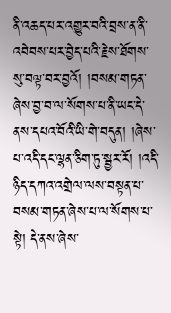ནི་འཆད་པར་འགྱུར་བའི་བྲས་ན་ནི་འབེབས་པར་བྱེད་པའི་རྗེས་ཐོགས་སུ་བལྟ་བར་བྱའོ། །བསམ་གཏན་ཞེས་བྱ་བ་ལ་སོགས་པ་ནི་ཡང་དེ་ནས་དཔའ་བོའི་ཡི་གེ་བདུན། །ཞེས་པ་འདི་དང་ལྷན་ཅིག་ཏུ་སྦྱར་རོ། །འདི་ཉིད་དཀའ་འགྲེལ་ལས་བསྟན་པ་བསམ་གཏན་ཞེས་པ་ལ་སོགས་པ་སྟེ། དེ་ནས་ཞེས་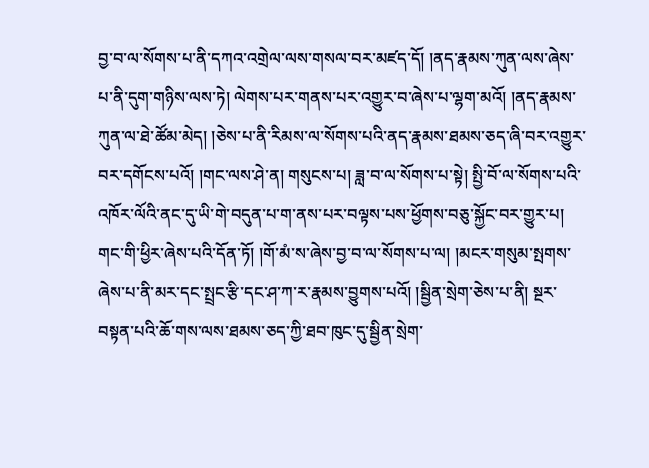བྱ་བ་ལ་སོགས་པ་ནི་དཀའ་འགྲེལ་ལས་གསལ་བར་མཛད་དོ། །ནད་རྣམས་ཀུན་ལས་ཞེས་པ་ནི་དུག་གཉིས་ལས་ཏེ། ལེགས་པར་གནས་པར་འགྱུར་བ་ཞེས་པ་ལྷག་མའོ། །ནད་རྣམས་ཀུན་ལ་ཐེ་ཚོམ་མེད། །ཅེས་པ་ནི་རིམས་ལ་སོགས་པའི་ནད་རྣམས་ཐམས་ཅད་ཞི་བར་འགྱུར་བར་དགོངས་པའོ། །གང་ལས་ཤེ་ན། གསུངས་པ། ཟླ་བ་ལ་སོགས་པ་སྟེ། སྤྱི་བོ་ལ་སོགས་པའི་འཁོར་ལོའི་ནང་དུ་ཡི་གེ་བདུན་པ་ག་ནས་པར་བལྟས་པས་ཕྱོགས་བཅུ་སྐྱོང་བར་གྱུར་པ། གང་གི་ཕྱིར་ཞེས་པའི་དོན་ཏོ། །གོ་མཾ་ས་ཞེས་བྱ་བ་ལ་སོགས་པ་ལ། །མངར་གསུམ་སྤགས་ཞེས་པ་ནི་མར་དང་སྤྲང་རྩི་དང་ཤ་ཀ་ར་རྣམས་བྱུགས་པའོ། །སྦྱིན་སྲེག་ཅེས་པ་ནི། སྔར་བསྟན་པའི་ཆོ་གས་ལས་ཐམས་ཅད་ཀྱི་ཐབ་ཁུང་དུ་སྦྱིན་སྲེག་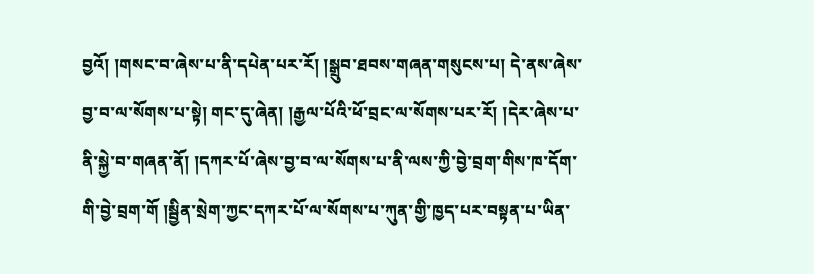བྱའོ། །གསང་བ་ཞེས་པ་ནི་དཔེན་པར་རོ། །སྒྲུབ་ཐབས་གཞན་གསུངས་པ། དེ་ནས་ཞེས་བྱ་བ་ལ་སོགས་པ་སྟེ། གང་དུ་ཞེན། །རྒྱལ་པོའི་ཕོ་བྲང་ལ་སོགས་པར་རོ། །དེར་ཞེས་པ་ནི་སྐྱེ་བ་གཞན་ནོ། །དཀར་པོ་ཞེས་བྱ་བ་ལ་སོགས་པ་ནི་ལས་ཀྱི་བྱེ་བྲག་གིས་ཁ་དོག་གི་བྱེ་བྲག་གོ །སྦྱིན་སྲེག་ཀྱང་དཀར་པོ་ལ་སོགས་པ་ཀུན་གྱི་ཁྱད་པར་བསྟན་པ་ཡིན་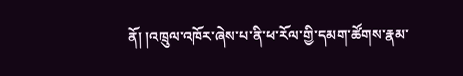ནོ། །འཁྲུལ་འཁོར་ཞེས་པ་ནི་ཕ་རོལ་གྱི་དམག་ཚོགས་རྣམ་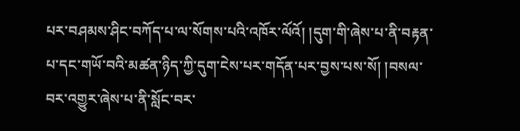པར་བཤམས་ཤིང་བཀོད་པ་ལ་སོགས་པའི་འཁོར་ལོའོ། །དུག་གི་ཞེས་པ་ནི་བརྟན་པ་དང་གཡོ་བའི་མཚན་ཉིད་ཀྱི་དུག་ངེས་པར་གདོན་པར་བྱས་པས་སོ། །བསལ་བར་འགྱུར་ཞེས་པ་ནི་སློང་བར་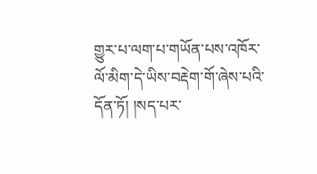གྱུར་པ་ལག་པ་གཡོན་པས་འཁོར་ལོ་མིག་དེ་ཡིས་བརྡེག་གོ་ཞེས་པའི་དོན་ཏོ། །སད་པར་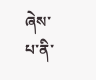ཞེས་པ་ནི་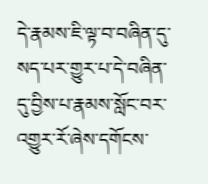དེ་རྣམས་ཇི་ལྟ་བ་བཞིན་དུ་སད་པར་གྱུར་པ་དེ་བཞིན་དུ་བྱིས་པ་རྣམས་སློང་བར་འགྱུར་རོ་ཞེས་དགོངས་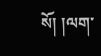སོ། །ལག་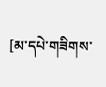[མ་དཔེ་གཟིགས་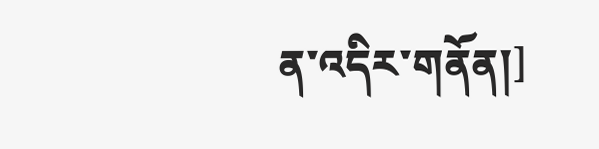ན་འདིར་གནོན།]